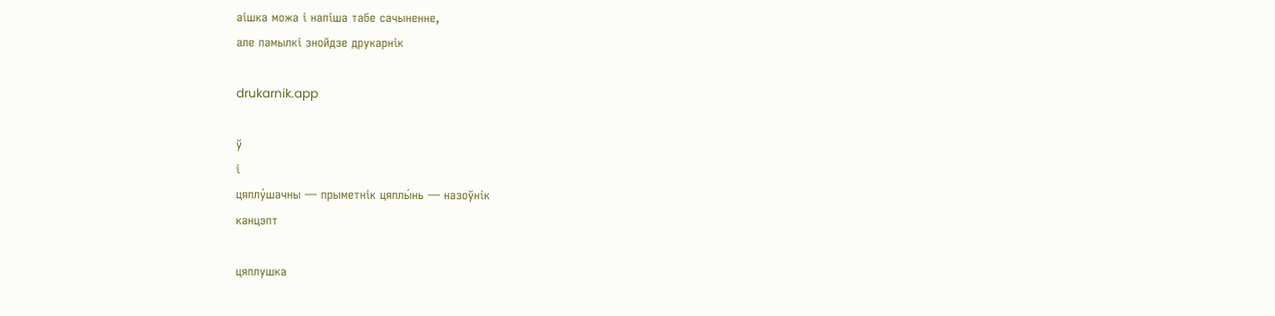аішка можа і напіша табе сачыненне,
але памылкі знойдзе друкарнік

drukarnik.app

ў
і
цяплу́шачны — прыметнік цяплы́нь — назоўнік
канцэпт

цяплушка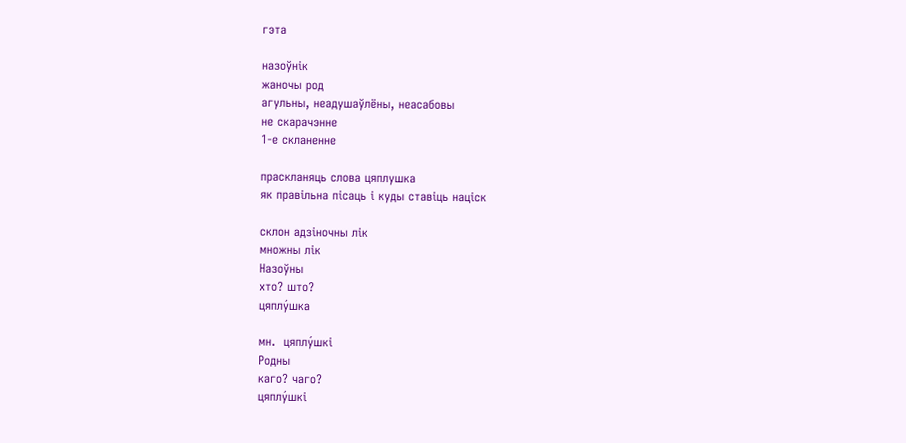гэта

назоўнік
жаночы род
агульны, неадушаўлёны, неасабовы
не скарачэнне
1-е скланенне

праскланяць слова цяплушка
як правільна пісаць і куды ставіць націск

склон адзіночны лік
множны лік
Назоўны
хто? што?
цяплу́шка

мн.  цяплу́шкі
Родны
каго? чаго?
цяплу́шкі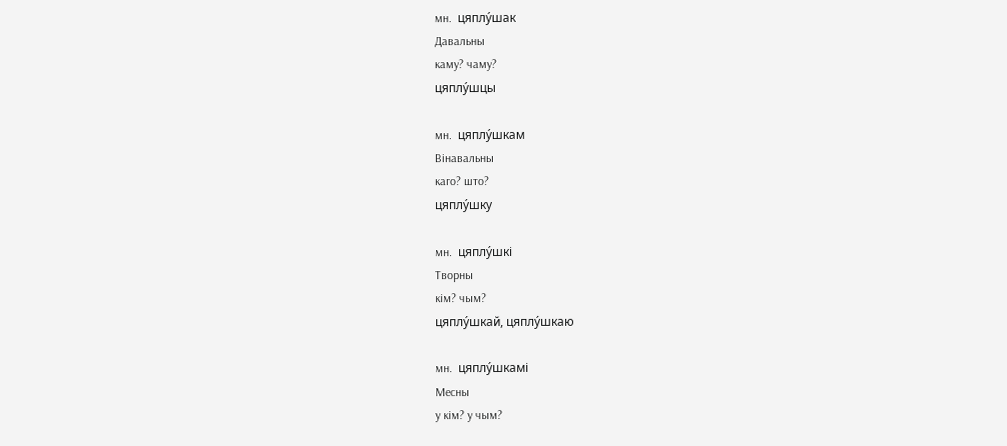мн.  цяплу́шак
Давальны
каму? чаму?
цяплу́шцы

мн.  цяплу́шкам
Вінавальны
каго? што?
цяплу́шку

мн.  цяплу́шкі
Творны
кім? чым?
цяплу́шкай, цяплу́шкаю

мн.  цяплу́шкамі
Месны
у кім? у чым?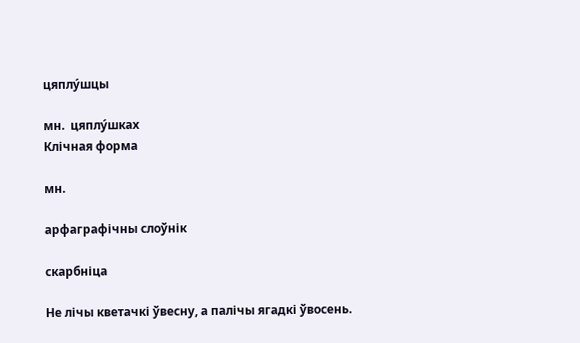цяплу́шцы

мн.  цяплу́шках
Клічная форма

мн.

арфаграфічны слоўнік

скарбніца

Не лічы кветачкі ўвесну, а палічы ягадкі ўвосень.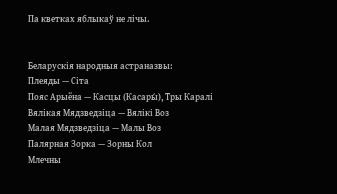Па кветках яблыкаў не лічы.


Беларускія народныя астраназвы:
Плеяды — Сіта
Пояс Арыёна — Касцы (Касары́), Тры Каралі
Вялікая Мядзведзіца — Вялікі Воз
Малая Мядзведзіца — Малы Воз
Палярная Зорка — Зорны Кол
Млечны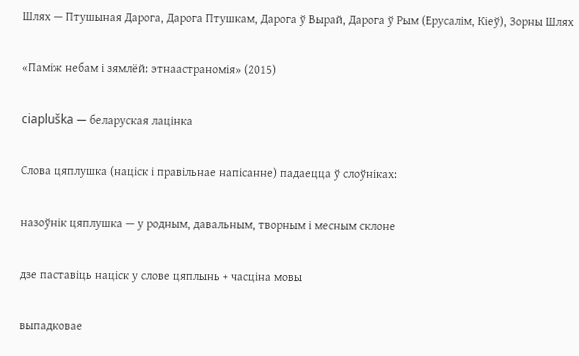Шлях — Птушыная Дарога, Дарога Птушкам, Дарога ў Вырай, Дарога ў Рым (Ерусалім, Кіеў), Зорны Шлях

«Паміж небам і зямлёй: этнаастраномія» (2015)

ciapluška — беларуская лацінка

Слова цяплушка (націск і правільнае напісанне) падаецца ў слоўніках:

назоўнік цяплушка — у родным, давальным, творным і месным склоне

дзе паставіць націск у слове цяплынь + часціна мовы

выпадковае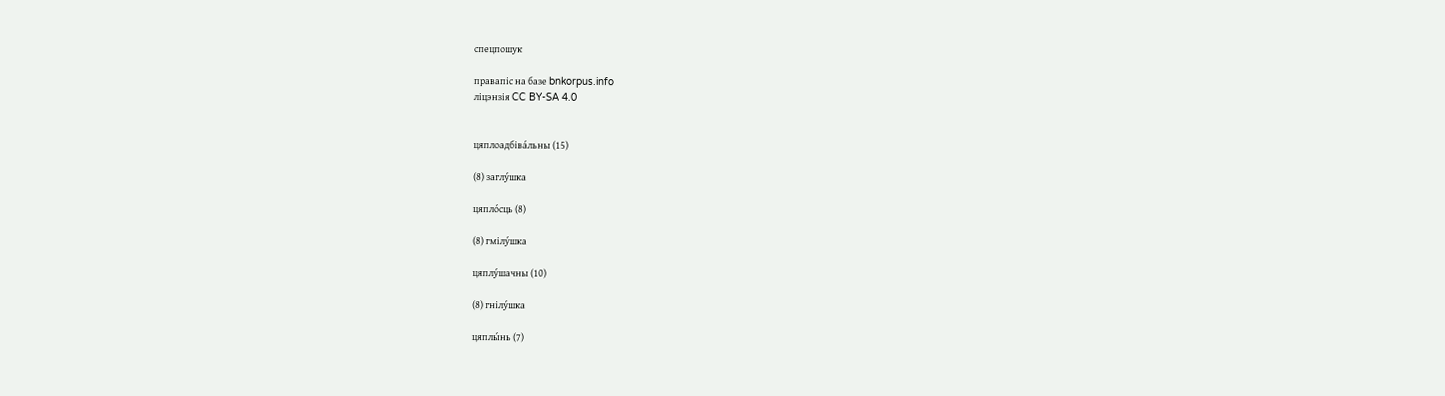спецпошук

правапіс на базе bnkorpus.info
ліцэнзія CC BY-SA 4.0


цяплоадбіва́льны (15)

(8) заглу́шка

цяпло́сць (8)

(8) гмілу́шка

цяплу́шачны (10)

(8) гнілу́шка

цяплы́нь (7)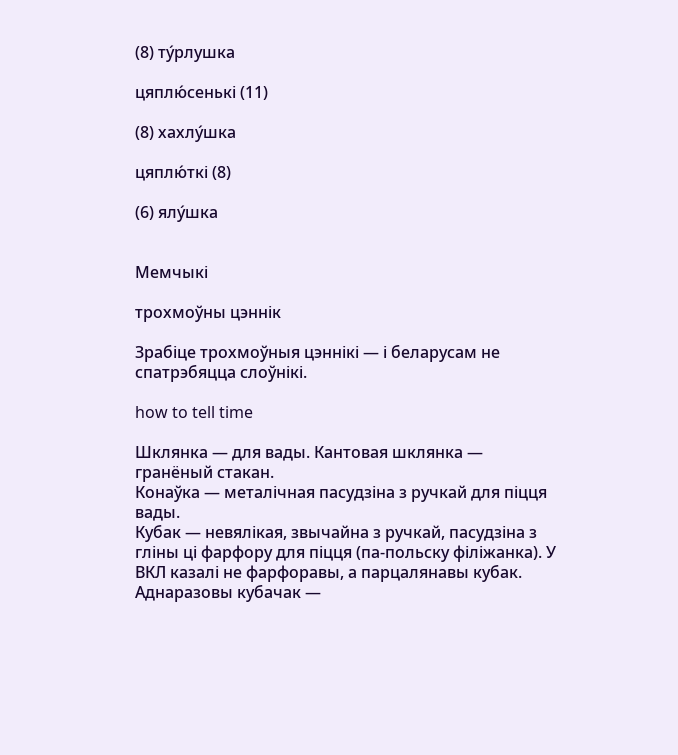(8) ту́рлушка

цяплю́сенькі (11)

(8) хахлу́шка

цяплю́ткі (8)

(6) ялу́шка


Мемчыкі

трохмоўны цэннік

Зрабіце трохмоўныя цэннікі — і беларусам не спатрэбяцца слоўнікі.

how to tell time

Шклянка — для вады. Кантовая шклянка — гранёный стакан.
Конаўка — металічная пасудзіна з ручкай для піцця вады.
Кубак — невялікая, звычайна з ручкай, пасудзіна з гліны ці фарфору для піцця (па-польску філіжанка). У ВКЛ казалі не фарфоравы, а парцалянавы кубак. Аднаразовы кубачак —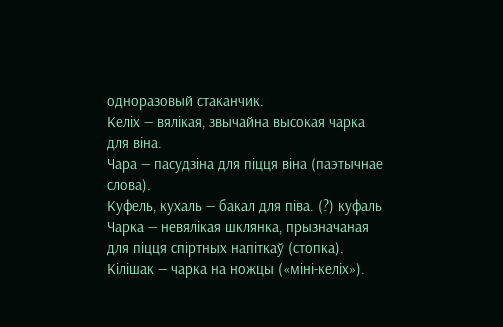одноразовый стаканчик.
Келіх — вялікая, звычайна высокая чарка для віна.
Чара — пасудзіна для піцця віна (паэтычнае слова).
Куфель, кухаль — бакал для піва. (?) куфаль
Чарка — невялікая шклянка, прызначаная для піцця спіртных напіткаў (стопка).
Кілішак — чарка на ножцы («міні-келіх»).